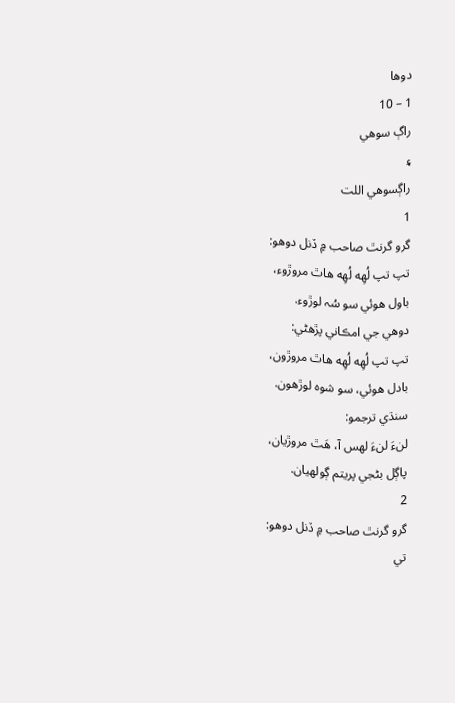دوها
1 – 10
راڳ سوهي
۽
راڳسوهي اللت
1
گرو گرنٿ صاحب ۾ ڏنل دوهو:
تپ تپ لُهِه لُهِه هاٿ مروڙوء،
باول هوئي سو سُہ لوڙوء.
دوهي جي امڪاني پڙهڻي:
تپ تپ لُهِه لُهِه هاٿ مروڙون،
بادل هوئي، سو شوه لوڙهون.
سنڌي ترجمو:
لنءَ لنءَ لهس آ، هَٿ مروڙيان،
پاڳل بڻجي پريتم ڳولهيان.
2
گرو گرنٿ صاحب ۾ ڏنل دوهو:
تي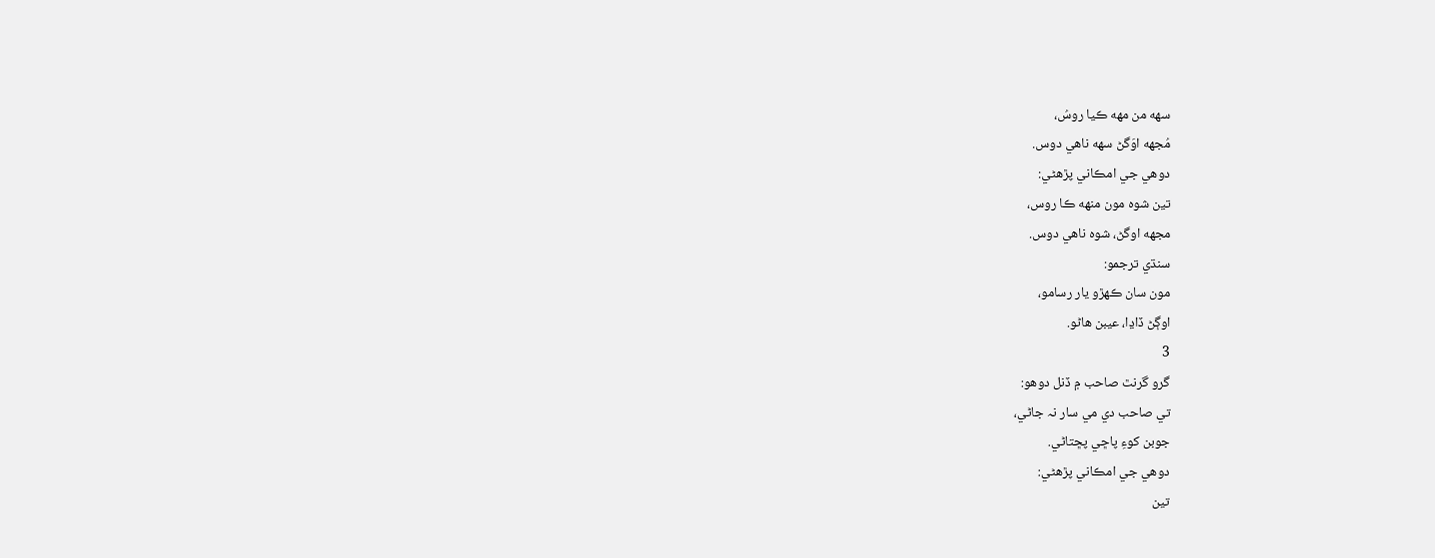سهه من مهه ڪيا روسُ،
مُجهه اوَگڻ سهه ناهي دوس.
دوهي جي امڪاني پڙهڻي:
تين شوه مون منهه ڪا روس،
مجهه اوگڻ، شوه ناهي دوس.
سنڌي ترجمو:
مون سان ڪهڙو يار رسامو،
اوڳڻ ڏاڍا، عيبن هاڻو.
3
گرو گرنٿ صاحب ۾ ڏنل دوهو:
تي صاحب دي مي سار نہ جاڻي،
جوبن کوءِ پاڇي پڇتاڻي.
دوهي جي امڪاني پڙهڻي:
تين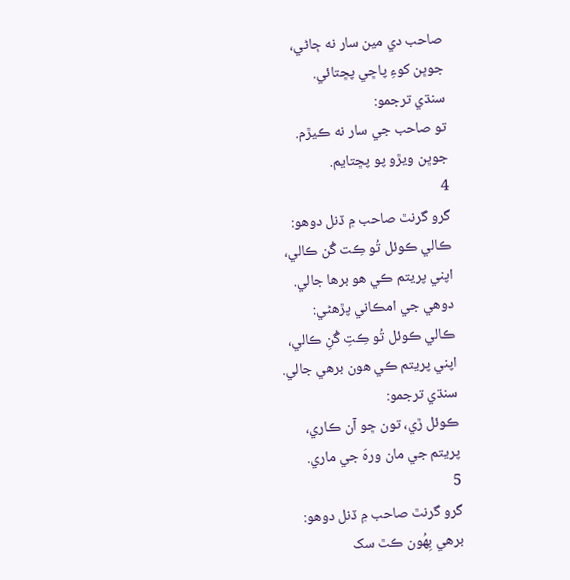صاحب دي مين سار نه ڄاڻي،
جوڀن کوءِ پاڇي پڇتائي.
سنڌي ترجمو:
تو صاحب جي سار نه ڪيڙم.
جوڀن ويڙو پو پڇتايم.
4
گرو گرنٿ صاحب ۾ ڏنل دوهو:
ڪالي ڪوئل تُو ڪِت گُن ڪالي،
اپني پريتم ڪي هو برها جالي.
دوهي جي امڪاني پڙهڻي:
ڪالي ڪوئل تُو ڪِتِ گُنِ ڪالي،
اپني پريتم ڪي هون برهي جالي.
سنڌي ترجمو:
ڪوئل ڙي، تون ڇو آن ڪاري،
پريتم جي مان ورهَ جي ماري.
5
گرو گرنٿ صاحب ۾ ڏنل دوهو:
برهي بِهُون ڪٿ سک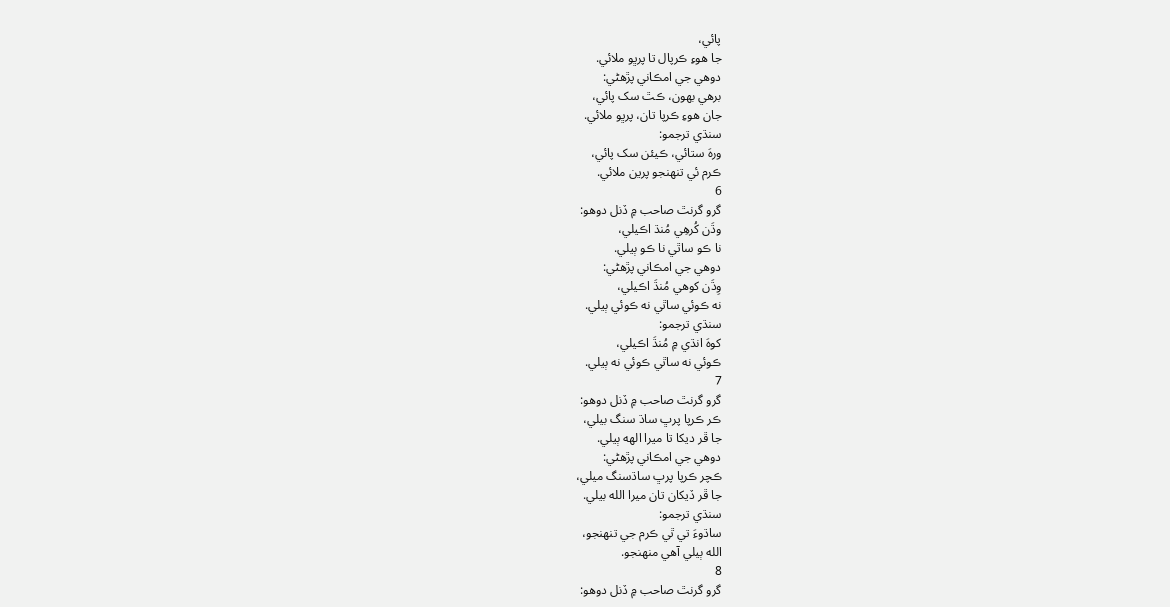پائي،
جا هوءِ ڪرپال تا پرڀو ملائي.
دوهي جي امڪاني پڙهڻي:
برهي بهون، ڪٿ سک پائي،
جان هوءِ ڪرپا تان، پرڀو ملائي.
سنڌي ترجمو:
ورهَ ستائي، ڪيئن سک پائي،
ڪرم ئي تنهنجو پرين ملائي.
6
گرو گرنٿ صاحب ۾ ڏنل دوهو:
وڌَن کُرهِي مُنڌ اڪيلي،
نا ڪو ساٿي نا ڪو ٻيلي.
دوهي جي امڪاني پڙهڻي:
وِڌَن کوهي مُنڌَ اڪيلي،
نه ڪوئي ساٿي نه ڪوئي ٻيلي.
سنڌي ترجمو:
کوهَ انڌي ۾ مُنڌَ اڪيلي،
ڪوئي نه ساٿي ڪوئي نه ٻيلي.
7
گرو گرنٿ صاحب ۾ ڏنل دوهو:
ڪر ڪرپا پرڀ ساڌ سنگ بيلي،
جا ڦر ديکا تا ميرا الهه ٻيلي.
دوهي جي امڪاني پڙهڻي:
ڪچر ڪرپا پرڀ ساڌسنگ ميلي،
جا ڦر ڏيکان تان ميرا الله بيلي.
سنڌي ترجمو:
ساڌوءَ تي ٿي ڪرم جي تنهنجو،
الله ٻيلي آهي منهنجو.
8
گرو گرنٿ صاحب ۾ ڏنل دوهو: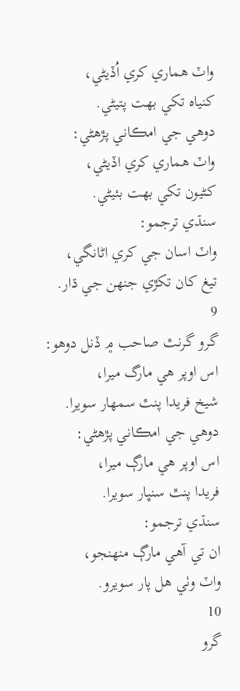واٽ هماري کري اُڏيڻي،
کنياه تکي بهت پتيڻي.
دوهي جي امڪاني پڙهڻي:
واٽ هماري کري اڏيڻي،
کڻيون تکي بهت بئيڻي.
سنڌي ترجمو:
واٽ اسان جي کري اڻانگي،
تيغ کان تکڙي جنهن جي ڌار.
9
گرو گرنٿ صاحب ۾ ڏنل دوهو:
اس اوپر هي مارگ ميرا،
شيخ فريدا پنٿ سمهار سويرا.
دوهي جي امڪاني پڙهڻي:
اس اوپر هي مارڳ ميرا،
فريدا پنٿ سنڀار سويرا.
سنڌي ترجمو:
ان تي آهي مارڳ منهنجو،
واٽ وٺي هل پار سويرو.
10
گرو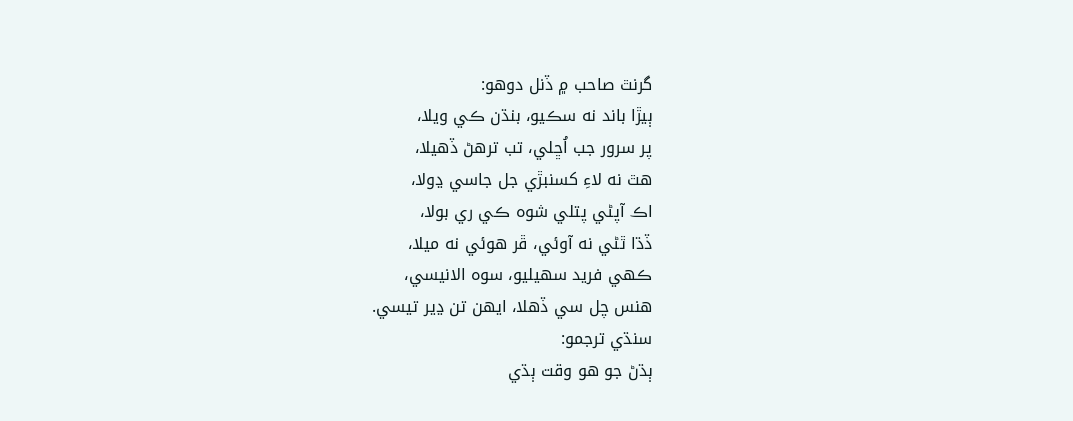گرنٿ صاحب ۾ ڏنل دوهو:
ٻيڙا باند نه سڪيو، بنڌن ڪي ويلا،
پر سرور جب اُڇلي، تب ترهڻ ڏهيلا،
هٿ نه لاءِ کسنبڙي جل جاسي ڍولا،
اڪ آپڻي پتلي شوه ڪي ري بولا،
ڏڌا ٿڻي نه آوئي، ڦر هوئي نه ميلا،
ڪهي فريد سهيليو، سوه الانيسي،
هنس چل سي ڏهلا، ايهن تن ڍير تيسي.
سنڌي ترجمو:
ٻڌڻ جو هو وقت ٻڌي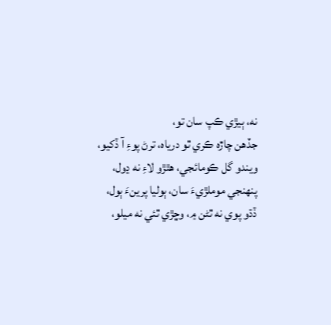نه، ٻيڙي ڪپ سان تو،
جڏهن چاڙه ڪري ٿو درياه، ترڻ پوءِ آ ڏکيو،
ويندو گل ڪومائجي، هٿڙو لاءِ نه ڍول،
پنهنجي موملڙيءَ سان، ٻوليا پرينءَ ٻول،
ڏڌو پوي نه ٿڻن ۾، وڇڙي ٿئي نه ميلو،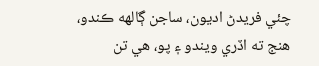چئي فريدڻ اديون، ساجن ڳالهه ڪندو،
هنج ته اڏري ويندو ۽ پو، هي تن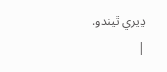ڍيري ٿيندو.
|